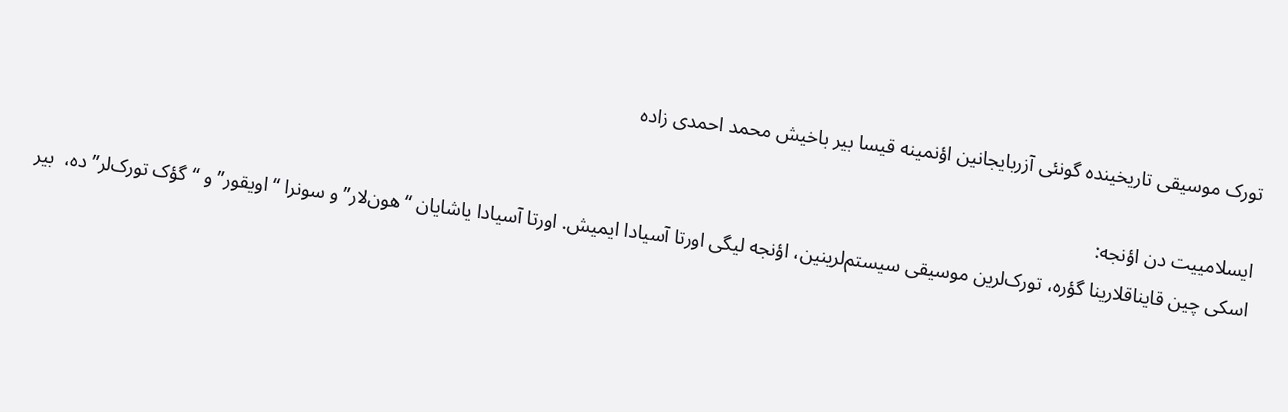تورک موسیقی تاریخینده گونئی آزربایجانین اؤنمینه قیسا بیر باخیش محمد احمدی زاده

ایسلامییت دن اؤنجه:
اسکی چین قایناقلارینا گؤره، تورک‌لرین موسیقی سیستم‌لرینین، اؤنجه لیگی اورتا آسیادا ایمیش. اورتا آسیادا یاشایان “هون‌لار” و سونرا “اویقور” و “گؤک تورک‌لر” ده،  بیر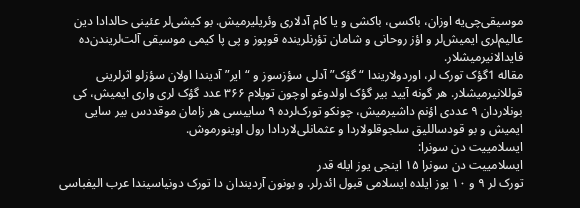موسیقی‌چی‌یه اوزان، باکسی، باکشی و یا کام آدلاری وئریلیرمیش. بو کیشی‌لر عئینی حالدا‌دا دین عالیم‌لری ایمیش‌لر و اؤز روحانی و شامان تؤرنلرینده قوپوز و پی پا کیمی موسیقی آلت‌لریندن‌ده فایدالانیرمیشلار.
مقاله 1گؤک تورک لر، اوردو‌لاریندا “گؤک” آدلی سؤزسوز و “ایر” آدیندا اولان سؤزلو اثرلرینی قوللانیرمیشلار. هر گونه آیید بیر گؤک اولدوغو اوچون توپلام ۳۶۶ عدد گؤک لری واری ایمیش، کی بونلاردان ۹ عددی اؤنم داشیرمیش، چونکو تورک‌لرده ۹ ساییسی هر زامان موقددس بیر سایی ایمیش و بو قودساللیق سلجوقلولاردا و عثمانلی‌لاردا‌دا رول اوینورموش.
ایسلامییت دن سونرا:
ایسلامییت دن سونرا ۱۵ اینجی یوز ایله قدر
تورک لر ۹ و ۱۰ یوز ایلده ایسلامی قبول ائدرلر. و بونون آردیندان دا تورک دونیاسیندا عرب الیفباسی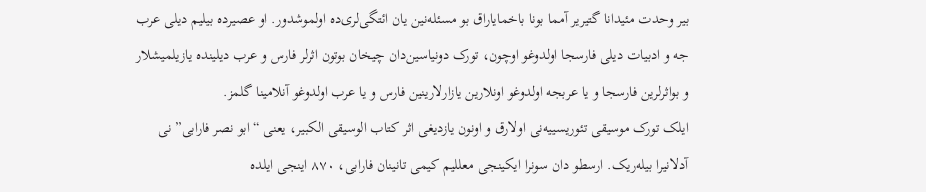بیر وحدت مئیدانا گتیریر آمما بونا باخمایاراق بو مسئله‌نین یان ائتگی‌لری‌ده اولموشدور. او عصیرده بیلیم دیلی عرب جه و ادبیات دیلی فارسجا اولدوغو اوچون، تورک دونیاسین‌دان چیخان بوتون اثرلر فارس و عرب دیلینده یازیلمیشلار و بواثرلرین فارسجا و یا عربجه اولدوغو اونلارین یازارلارینین فارس و یا عرب اولدوغو آنلامینا گلمز.
ایلک تورک موسیقی تئوریسییه‌نی اولارق و اونون یازدیغی اثر کتاب الوسیقی الکبیر، یعنی “ابو نصر فارابی” نی آدلانیرا بیله‌ریک. ارسطو دان سونرا ایکینجی معللیم کیمی تانینان فارابی، ۸۷۰ اینجی ایلده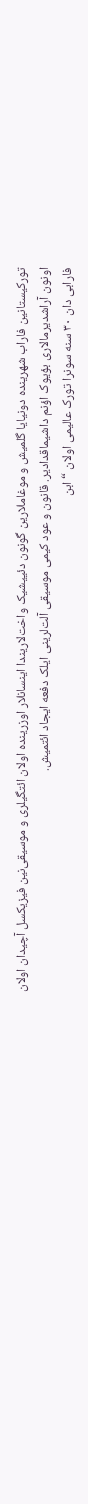تورکیستانین فاراب شهرینده دونیایا گلمیش و موغاملارین گونون دئییشیک واخت‌لاریندا اینسانلار اوزرینده اولان ائتگیلری و موسیقی‌نین فیزیکسل آچیدان اولان اونون آراشدیرمالاری بؤیوک اؤنم داشیماقدادیر. قانون و عود کیمی موسیقی آلت‌لرینی ایلک دفعه ایجاد ائتمیش.
فارابی دان ۳۰ سنه سونرا تورک عالیمی اولان “ابن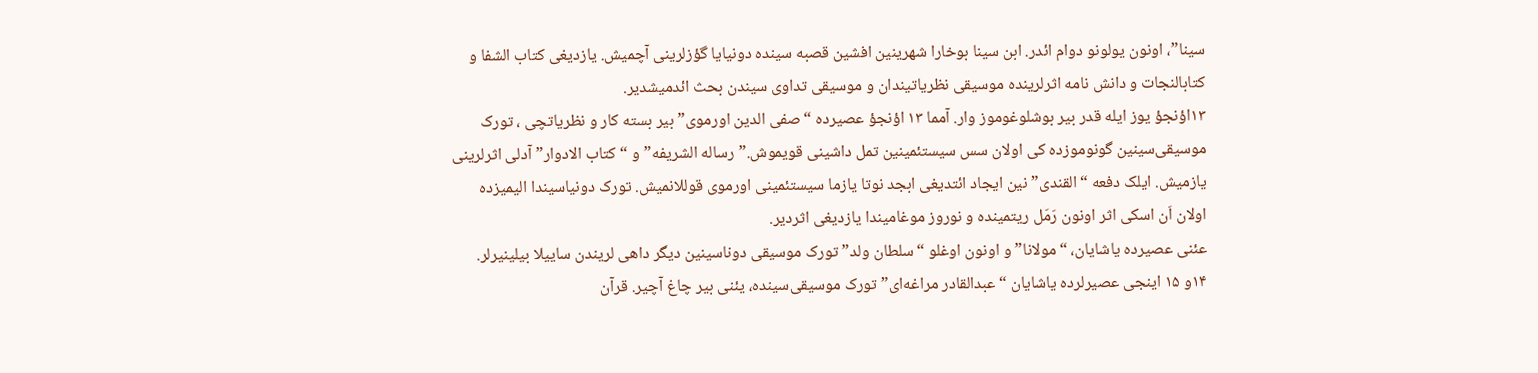سینا”، اونون یولونو دوام ائدر. ابن سینا بوخارا شهرینین افشین قصبه سینده دونیایا گؤزلرینی آچمیش. یازدیغی کتاب الشفا و کتابالنجات و دانش نامه اثرلرینده موسیقی نظریاتیندان و موسیقی تداوی سیندن بحث ائدمیشدیر.
۱۳اؤنجؤ یوز ایله قدر بیر بوشلوغوموز وار. آمما ۱۳ اؤنجؤ عصیرده “صفی الدین اورموی” بیر بسته کار و نظریاتچی ، تورک موسیقی‌سینین گونوموزده کی اولان سس سیستئمینین تمل داشینی قویموش.”رساله الشریفه” و “کتاب الادوار” آدلی اثرلرینی یازمیش. ایلک دفعه “القندی” نین ایجاد ائتدیغی ابجد نوتا یازما سیستئمینی اورموی قوللانمیش. تورک دونیاسیندا الیمیزده اولان اَن اسکی اثر اونون رَمَل ریتمینده و نوروز موغامیندا یازدیغی اثردیر.
عئنی عصیرده یاشایان، “مولانا” و اونون اوغلو “سلطان ولد” تورک موسیقی دوناسینین دیگر داهی لریندن ساییلا بیلینیرلر.
۱۴و ۱۵ اینجی عصیرلرده یاشایان “عبدالقادر مراغه‌ای” تورک موسیقی‌سینده، یئنی بیر چاغ آچیر. قرآن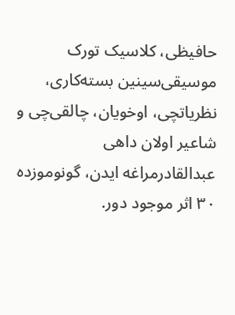حافیظی، کلاسیک تورک موسیقی‌سینین بسته‌کاری، نظریاتچی، اوخویان، چالقی‌چی و شاعیر اولان داهی عبدالقادرمراغه ایدن، گونوموزده ۳۰ اثر موجود دور.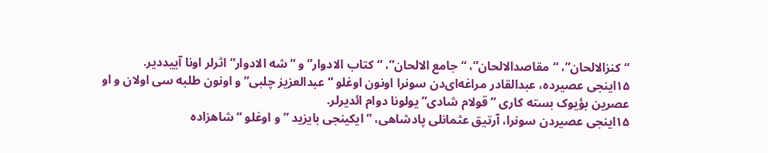“کنزالالحان”، “مقاصدالالحان”، “جامع الالحان”، “کتاب الادوار” و “شه الادوار” اثرلر اونا آیید‌دیر.
۱۵اینجی عصیرده، عبدالقادر مراغه‌ای‌دن سونرا اونون اوغلو ” عبدالعزیز چلبی” و اونون طلبه سی اولان و او عصرین بؤیوک بسته کاری ” قولام شادی” یولونا دوام ائدیرلر.
۱۵اینجی عصیردن سونرا، آرتیق عثمانلی پادشاهی، ” ایکینجی بایزید ” و اوغلو “شاهزاده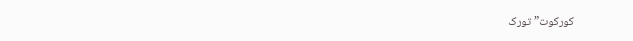کورکوت” تورک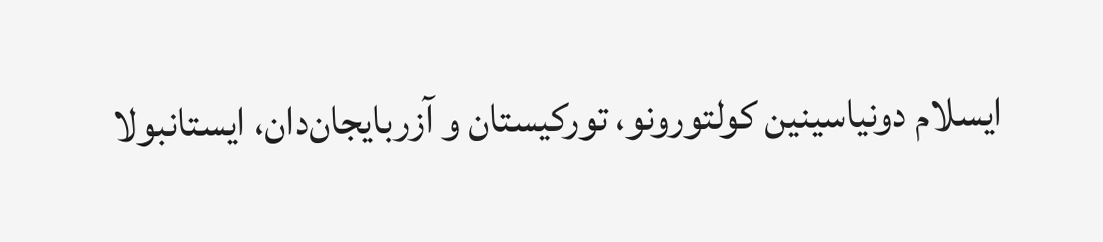ایسلام دونیاسینین کولتورونو، تورکیستان و آزربایجان‌دان، ایستانبولا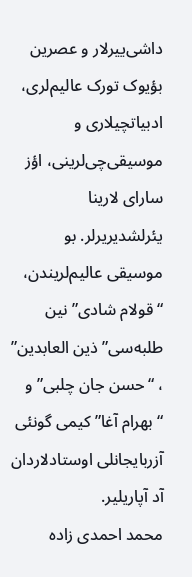داشی‌‌‌‌‌‌‌‌‌‌‌‌‌‌‌‌‌‌‌‌‌‌‌‌‌‌‌‌‌‌‌‌‌‌‌‌‌‌‌‌‌‌‌‌‌‌‌‌‌‌‌‌‌‌‌‌‌ییرلار و عصرین بؤیوک تورک عالیم‌لری، ادبیاتچیلاری و موسیقی‌چی‌لرینی، اؤز سارای لارینا یئرلشدیریرلر. بو موسیقی عالیم‌لریندن، “قولام شادی” نین طلبه‌سی” ذین العابدین” ، “حسن جان چلبی” و “بهرام آغا” کیمی گونئی آزربایجانلی اوستادلاردان آد آپاریلیر.
محمد احمدی زاده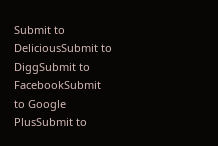Submit to DeliciousSubmit to DiggSubmit to FacebookSubmit to Google PlusSubmit to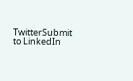TwitterSubmit to LinkedIn